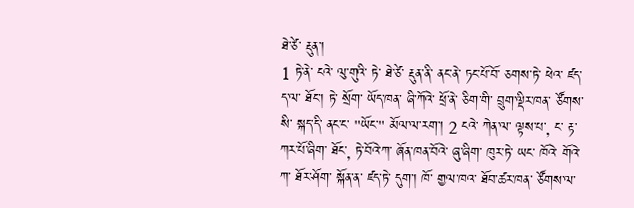ཐེ་ཙེ་ རྡུན་།
1 ཏེ་ནེ་ ངའེ་ ལུ་གུའི་ ཏེ་ ཐེ་ཙེ་ རྡུན་ནི་ ནང་ནེ་ ཏང་པོ་བོ་ ཅགས་ཏེ་ ཕེའ་ ཛད་ད་ལ་ ཐོང་། ཏེ་ སྲོག་ ཡོད་ཁན་ ཞི་ཀོའེ་ ཕྲོ་ནེ་ ཅིག་གི་ བྲུག་ལྡིར་ཁན་ ཙོགས་སི་ སྐད་དི་ ནང་ང་ "ཡོང་" མོལ་ལ་རག་། 2 ངའེ་ ཀེན་ལ་ ལྟས་པ་, ང་ རྟ་ ཀར་པོ་ཞིག་ ཐོང་, ཏེ་བོའེ་ཀ་ ཞོན་ཁན་བོའེ་ ཞུ་ཞིག་ ཁུར་ཏེ་ ཡང་ ཁོའེ་ གོའེ་ཀ་ ཐོར་ཤོག་ སྐོན་ན་ ཛད་ཏེ་ དུག་། ཁོ་ གྱལ་ཁའ་ ཐོབ་ཚར་ཁན་ ཙོགས་ལ་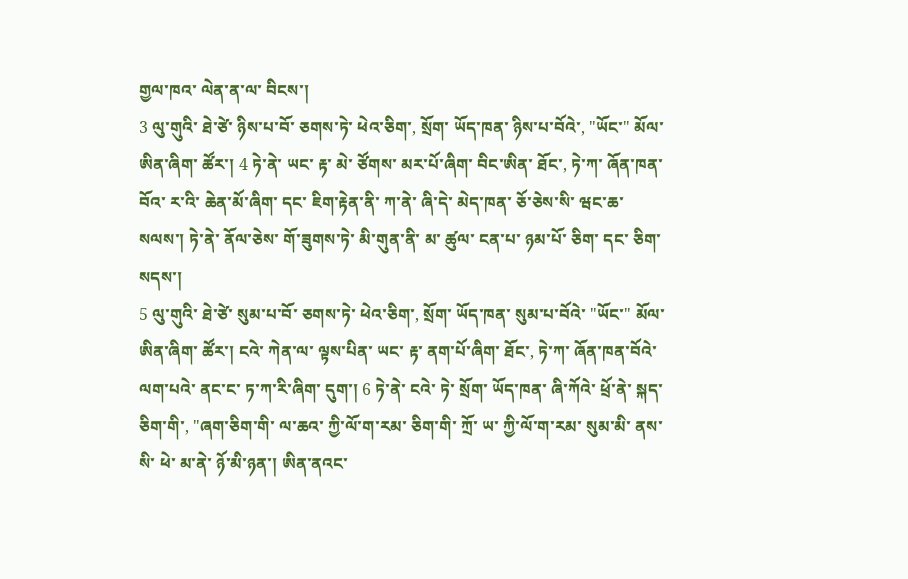གྱལ་ཁའ་ ལེན་ན་ལ་ བིངས་།
3 ལུ་གུའི་ ཐེ་ཙེ་ ཉིས་པ་བོ་ ཅགས་ཏེ་ ཕེའ་ཅིག་, སྲོག་ ཡོད་ཁན་ ཉིས་པ་བོའེ་, "ཡོང་" མོལ་ཨིན་ཞིག་ ཚོར་། 4 ཏེ་ནེ་ ཡང་ རྟ་ མེ་ ཙོགས་ མར་པོ་ཞིག་ བིང་ཨིན་ ཐོང་, ཏེ་ཀ་ ཞོན་ཁན་བོའ་ ར་འི་ ཆེན་མོ་ཞིག་ དང་ ཇིག་རྟེན་ནི་ ཀ་ནེ་ ཞི་དེ་ མེད་ཁན་ ཅོ་ཅེས་སི་ ཝང་ཆ་ སལས་། ཏེ་ནེ་ ནོལ་ཅེས་ གོ་ཟུགས་ཏེ་ མི་གུན་ནི་ མ་ ཚུལ་ ངན་པ་ ཉམ་པོ་ ཅིག་ དང་ ཅིག་ སདས་།
5 ལུ་གུའི་ ཐེ་ཙེ་ སུམ་པ་བོ་ ཅགས་ཏེ་ ཕེའ་ཅིག་, སྲོག་ ཡོད་ཁན་ སུམ་པ་བོའེ་ "ཡོང་" མོལ་ཨིན་ཞིག་ ཚོར་། ངའེ་ ཀེན་ལ་ ལྟས་པིན་ ཡང་ རྟ་ ནག་པོ་ཞིག་ ཐོང་, ཏེ་ཀ་ ཞོན་ཁན་བོའེ་ ལག་པའེ་ ནང་ང་ ཏ་ཀ་རི་ཞིག་ དུག་། 6 ཏེ་ནེ་ ངའེ་ ཏེ་ སྲོག་ ཡོད་ཁན་ ཞི་ཀོའེ་ ཕྲོ་ནེ་ སྐད་ཅིག་གི་, "ཞག་ཅིག་གི་ ལ་ཆའ་ ཀྱི་ལོ་ག་རམ་ ཅིག་གི་ ཀྲོ་ ཡ་ ཀྱི་ལོ་ག་རམ་ སུམ་མི་ ནས་སི་ ཕེ་ མ་ནེ་ ཉོ་མི་ཉན་། ཨིན་ནའང་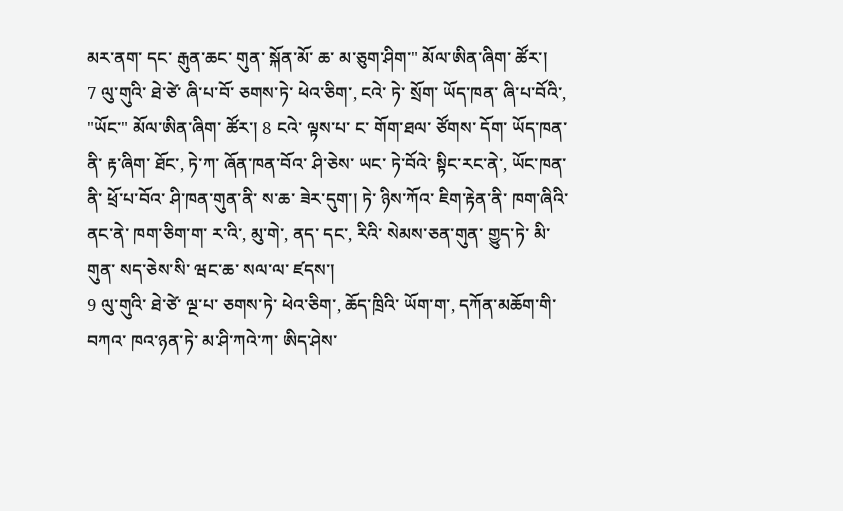མར་ནག་ དང་ རྒུན་ཆང་ གུན་ སྐོན་མོ་ ཆ་ མ་ཅུག་ཤིག་" མོལ་ཨིན་ཞིག་ ཚོར་།
7 ལུ་གུའི་ ཐེ་ཙེ་ ཞི་པ་བོ་ ཅགས་ཏེ་ ཕེའ་ཅིག་, ངའེ་ ཏེ་ སྲོག་ ཡོད་ཁན་ ཞི་པ་བོའི་, "ཡོང་" མོལ་ཨིན་ཞིག་ ཚོར་། 8 ངའེ་ ལྟས་པ་ ང་ གོག་ཐལ་ ཙོགས་ དོག་ ཡོད་ཁན་ནི་ རྟ་ཞིག་ ཐོང་, ཏེ་ཀ་ ཞོན་ཁན་བོའ་ ཤི་ཅེས་ ཡང་ ཏེ་བོའེ་ སྟིང་རང་ནེ་, ཡོང་ཁན་ནི་ ཕྲོ་པ་བོའ་ ཤི་ཁན་གུན་ནི་ ས་ཆ་ ཟེར་དུག་། ཏེ་ ཉིས་ཀོའ་ ཇིག་རྟེན་ནི་ ཁག་ཞིའི་ ནང་ནེ་ ཁག་ཅིག་ག་ ར་འི་, མུ་གེ་, ནད་ དང་, རིའི་ སེམས་ཅན་གུན་ གྱུད་ཏེ་ མི་གུན་ སད་ཅེས་སི་ ཝང་ཆ་ སལ་ལ་ ཛདས་།
9 ལུ་གུའི་ ཐེ་ཙེ་ ལྔ་པ་ ཅགས་ཏེ་ ཕེའ་ཅིག་, ཆོད་ཁྲིའི་ ཡོག་ག་, དཀོན་མཆོག་གི་ བཀའ་ ཁའ་ཉན་ཏེ་ མ་ཤི་ཀའེ་ཀ་ ཨིད་ཤེས་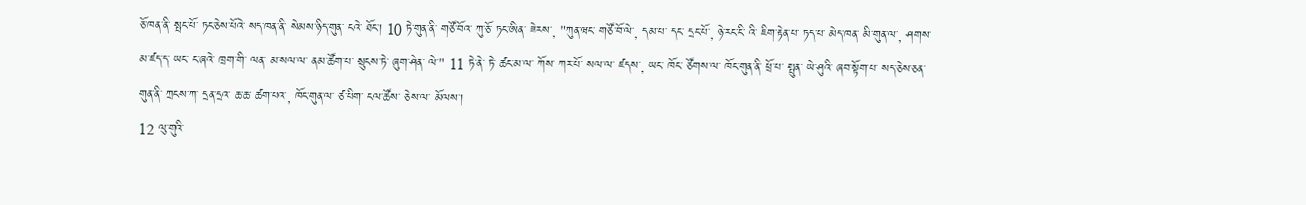ཅོ་ཁན་ནི་ སྤང་པོ་ ཏང་ཅེས་པོའེ་ སད་ཁན་ནི་ སེམས་ཉིད་གུན་ ངའེ་ ཐོང་། 10 ཏེ་གུན་ནི་ གཙོ་བོའ་ ཀུ་ཅོ་ ཏང་ཨིན་ ཟེརས་, "ཀུན་ཝང་ གཙོ་བོ་ལེ་, དམ་པ་ དང་ དྲང་པོ་, ཉེ་རང་ངི་ འི་ ཇིག་རྟེན་པ་ ཏད་པ་ མེད་ཁན་ མི་གུན་ལ་, ཤགས་ མ་ཛད་ད་ ཡང་ ང་ཞའེ་ ཁྲག་གི་ ལན་ མ་སལ་ལ་ ནམ་ཚོག་པ་ སྲུངས་ཏེ་ ཞུག་ཤེན་ ལེ་" 11 ཏེ་ནེ་ ཏེ་ ཚང་མ་ལ་ ཀོས་ ཀར་པོ་ སལ་ལ་ ཛདས་, ཡང་ ཁོང་ ཙོགས་ལ་ ཁོང་གུན་ནི་ ཕྲོ་པ་ སྤུན་ ཡེ་ཤུའི་ ཞབ་སྟོག་པ་ སད་ཅེས་ཅན་ གུན་ནི་ ཀྲངས་ཀ་ དྲན་དྲའ་ ཆ་ཆ་ ཚག་པའ་, ཁོང་གུན་ལ་ ཙ་པིག་ ངལ་ཚོས་ ཅེས་ལ་ མོལས་།
12 ལུ་གུའི་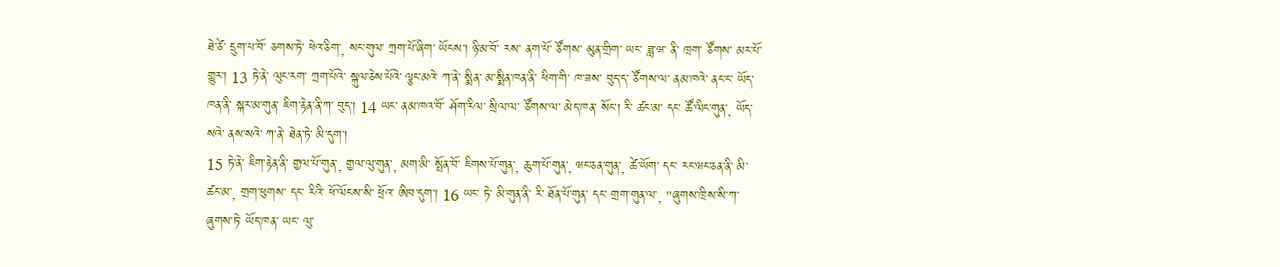ཐེ་ཙེ་ དྲུག་པ་བོ་ ཅགས་ཏེ་ ཕེའ་ཅིག་, སང་གུལ་ ཀྲག་པོ་ཞིག་ ཡོངས་། ཉི་མ་བོ་ རས་ ནག་པོ་ ཙོགས་ མུན་གྲིག་ ཡང་ ཟླ་ཝ་ ནི་ ཁྲག་ ཙོགས་ མར་པོ་ གྱུར་། 13 ཏེ་ནེ་ ལུང་རག་ ཀྲག་པོའེ་ སྐུལ་ཅེས་པོའེ་ ལྕང་མའེ་ ཀ་ནེ་ སྨིན་ མ་སྨིན་ཁན་ནི་ ཕིག་གི་ ཁ་ཟས་ བུད་ད་ ཙོགས་ལ་ ནམ་ཁའེ་ ནང་ང་ ཡོད་ཁན་ནི་ སྐར་མ་གུན་ ཇིག་རྟེན་ནི་ཀ་ བུད་། 14 ཡང་ ནམ་ཁའ་བོ་ ཤོག་རིལ་ སྲིལ་ལ་ ཙོགས་ལ་ མེད་ཁན་ སོང་། རི་ ཚང་མ་ དང་ ཚོ་ལིང་གུན་, ཡོད་སའེ་ ནས་སའེ་ ཀ་ནེ་ ཐེན་ཏེ་ མི་དུག་།
15 ཏེ་ནེ་ ཇིག་རྟེན་ནི་ གྱལ་པོ་གུན་, གྱལ་ལུ་གུན་, མག་མི་ སྤོན་བོ་ ཇིགས་པོ་གུན་, ཆུག་པོ་གུན་, ཝང་ཅན་གུན་, ཚེ་ཡོག་ དང་ རང་ཝང་ཅན་ནི་ མི་ཚང་མ་, གྲག་ཕུགས་ དང་ རིའི་ ཕོ་ལོངས་སི་ ཕྲོའ་ ཨིབ་དུག་། 16 ཡང་ ཏེ་ མི་གུན་ནི་ རི་ ཐོན་པོ་གུན་ དང་ གྲག་གུན་ལ་, "ཞུགས་ཁྲིས་སི་ཀ་ ཞུགས་ཏེ་ ཡོད་ཁན་ ཡང་ ལུ་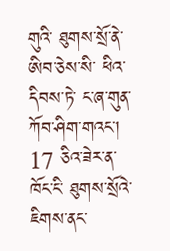གུའི་ ཐུགས་སྲོ་ནེ་ ཨིབ་ཅེས་སི་ ཕིའ་ དིབས་ཏེ་ ང་ཞ་གུན་ ཀོབ་ཤིག་གའང་། 17 ཅིའ་ཟེར་ན་ ཁོང་ངི་ ཐུགས་སྲོའེ་ ཇིགས་ནང་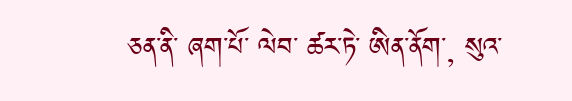ཅན་ནི་ ཞག་པོ་ ལེབ་ ཚར་ཏེ་ ཨིན་ནོག་, སུའ་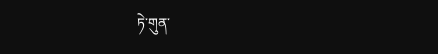ཏེ་གུན་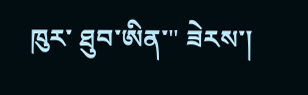ཁུར་ ཐུབ་ཨིན་" ཟེརས་།